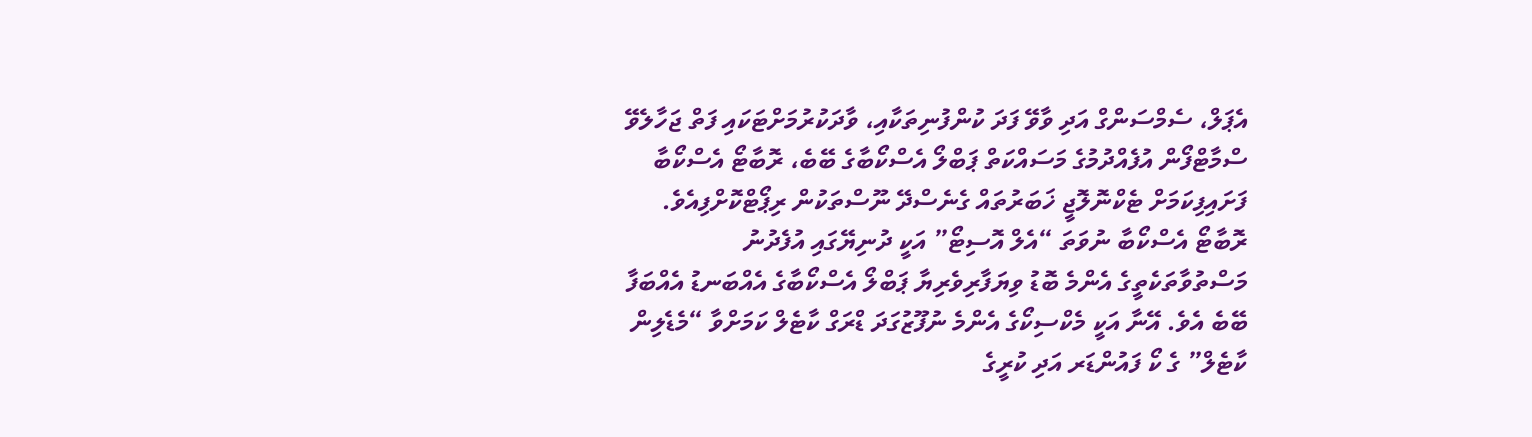އެޕަލް، ސެމްސަންގް އަދި ވާވޭ ފަދަ ކުންފުނިތަކާއި، ވާދަކުރުމަށްޓަކައި ފަތް ޖަހާލެވޭ ސްމާޓްފޯން އުފެއްދުމުގެ މަސައްކަތް ޕަބްލޯ އެސްކޯބާގެ ބޭބެ، ރޮބާޓޯ އެސްކޯބާ ފަށައިފިކަމަށް ޓެކްނޮލޮޖީ ޚަބަރުތައް ގެނެސްދޭ ނޫސްތަކުން ރިޕޯޓްކޮށްފިއެވެ.
ރޮބާޓޯ އެސްކޯބާ ނުވަތަ “އެލް އޮސިޓޯ” އަކީ ދުނިޔޭގައި އުފެދުނު މަސްތުވާތަކެތީގެ އެންމެ ބޮޑު ވިޔަފާރިވެރިޔާ ޕަބްލޯ އެސްކޯބާގެ އެއްބަނޑު އެއްބަފާ ބޭބެ އެވެ. އޭނާ އަކީ މެކްސިކޯގެ އެންމެ ނުފޫޒުގަދަ ޑްރަގް ކާޓެލް ކަމަށްވާ “މެޑެލިން ކާޓެލް” ގެ ކޯ ފައުންޑަރ އަދި ކުރީގެ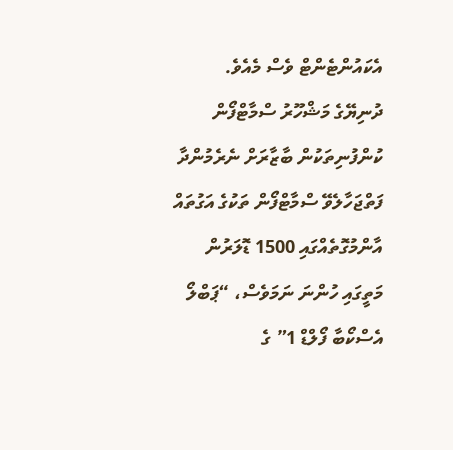އެކައުންޓެންޓް ވެސް މެއެވެ.
ދުނިޔޭގެ މަޝްހޫރު ސްމާޓްފޯން ކުންފުނިތަކުން ބާޒާރަށް ނެރެމުންދާ ފަތްޖަހާލެވޭ ސްމާޓްފޯން ތަކުގެ އަގުތައް އާންމުގޮތެއްގައި 1500 ޑޮލަރުން މަތީގައި ހުންނަ ނަމަވެސް، “ޕަބްލޯ އެސްކޯބާ ފޯލްޑް 1” ގެ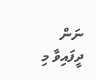ނަން ދީފައިވާ މި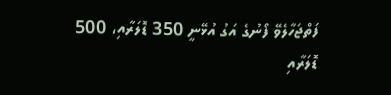ފަތްޖަހާލެވޭ ފޯނުގެ އަގު އުޅޭނީ 350 ޑޮލަރާއި، 500 ޑޮލަރާއި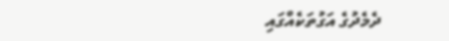ދެމެދުގެ އަގުތަކެއްގައި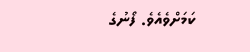ކަމަށްވެއެވެ. ފޯނުގެ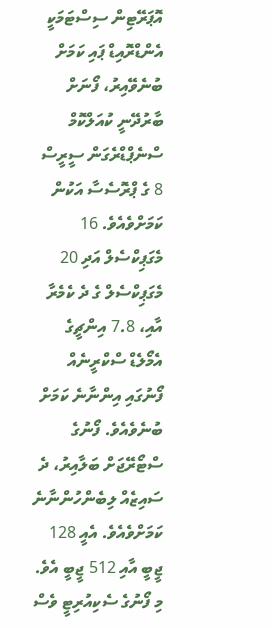އޮޕަރޭޓިން ސިސްޓަމަކީ އެންޑްރޮއިޑް ޕައި ކަމަށް ބުނެވޭއިރު، ފޯނަށް ބާރުދޭނީ ކުއަލްކޮމް ސްނެޕްޑްރެގަން ސީރީސް 8 ގެ ޕްރޮސެސާ އަކުން ކަމަށްވެއެވެ. 16 މެގަޕިކްސެލް އަދި 20 މެގަޕިކްސެލް ގެ ދެ ކެމެރާ އާއި، 7.8 އިންޗީގެ އެމޯލެޑް ސްކްރީނެއް ފޯނުގައި އިންނާނެ ކަމަށް ބުނެވެއެވެ. ފޯނުގެ ސްޓޯރޭޖަށް ބަލާއިރު، ދެ ސައިޒެއް ލިބެންހުންނާނެ ކަމަށްވެއެވެ. އެއީ 128 ޖީބީ އާއި 512 ޖީބީ އެވެ.
މި ފޯނުގެ ސެކިއުރިޓީ ވެސް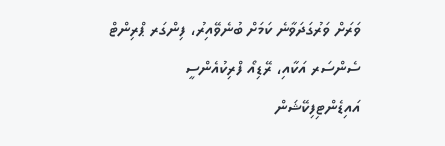ވަރަށް ވަރުގަދަވާނެ ކަމަށް ބުނެވޭއިރު، ފިންގަރ ޕްރިންޓް ސެންސަރ އަކާއި، ރޭޑިއޯ ފްރިކުއެންސީ އައިޑެންޓިފިކޭޝަން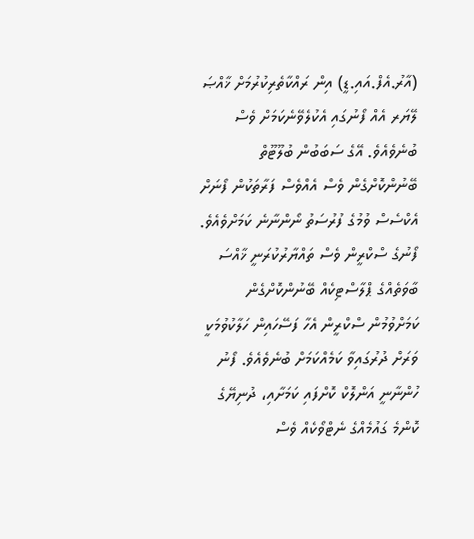(އާރު.އެފް.އައި.ޑީ) އިން ރައްކާތެރިކުރުމަށް ޚާއްޞަ ލޭޔަރ އެއް ފޯނުގައި އެކުލެވޭނެކަމަށް ވެސް ބުނެވެއެވެ. އޭގެ ސަބަބުން ބުލޫޓޫތް ބޭނުންކޮށްގެން ވެސް އެއްވެސް ފަރާތަކުން ފޯނަށް އެކްސެސް ވުމުގެ ފުރުސަތު ނޯންނާނެ ކަމަށްވެއެވެ. ފޯނުގެ ސްކްރީން ވެސް ތައްޔާރުކުރަނީ ޚާއްސަ ބާވަތެއްގެ ޕްލާސްޓިކެއް ބޭނުންކޮށްގެން ކަމަށްވުމުން ސްކްރީން އެހާ ފަސޭހައިން ހަލާކުވުމަކީ ވަރަށް ދުރުގައިވާ ކަމެއްކަމަށް ބުނެވެއެވެ. ފޯނު ހުންނާނީ އަންލޮކް ކޮށްފައި ކަމަށާއި، ދުނިޔޭގެ ކޮންމެ ގައުމެއްގެ ނެޓްވޯކެއް ވެސް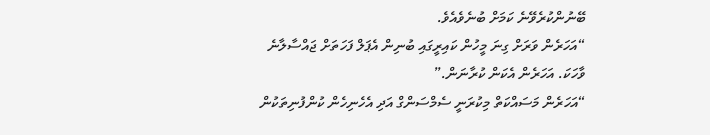ބޭނުންކުރެވޭނެ ކަމަށް ބުނެވެއެވެ.
“އަހަރެން ވަރަށް ގިނަ މީހުން ކައިރީގައި ބުނިން އެޕަލް ފަހަތަށް ޖައްސާލާނެ ވާހަކަ. އަހަރެން އެކަން ކުރާނަން.”
“އަހަރެން މަސައްކަތް މިކުރަނީ ސެމްސަންގް އަދި އެހެނިހެން ކުންފުނިތަކުން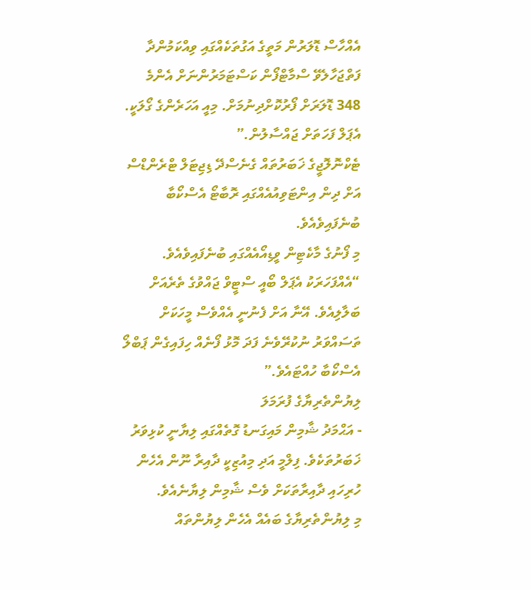އެއްހާސް ޑޮލަރުން މަތީގެ އަގުތަކެއްގައި ވިއްކަމުންދާ ފަތްޖަހާލެވޭ ސްމާޓްފޯން ކަސްޓަމަރުންނަށް އެންމެ 348 ޑޮލަރަށް ފޯރުކޮށްދިނުމަށް. މިއީ އަހަރެންގެ ގޯލަކީ. އެޕަލް ފަހަތަށް ޖައްސާލުން.”
ޓެކްނޮލޮޖީގެ ޚަބަރުތައް ގެނެސްދޭ ޑިޖިޓަލް ޓްރެންޑްސް އަށް ދިން އިންޓަވިއުއެއްގައި ރޮބާޓޯ އެސްކޯބާ ބުނެފައިވެއެވެ.
މި ފޯނުގެ މާކެޓިން ވީޑިއޯއެއްގައި ބުނެފައިވެއެވެ. “އެއްފަހަރަކު އެޕަލް ބޯއީ ސްޓީވް ޖައްވުގެ ތެރެއަށް ބަލާލިއެވެ. އޭނާ އަށް ފެނުނީ އެއްވެސް މީހަކަށް ތަސައްވަރު ނުކުރޭވެނެ ފަދަ މޮޅު ފޯނެއް ހިފައިގެން ޕަބްލޯ އެސްކޯބާ ހުއްޓައެވެ.”
ލިޔުންތެރިޔާގެ ފުރަމަލަ
- އަޙްމަދު ޝާމިން މައިގަނޑު ގޮތެއްގައި ލިޔާނީ ކުޅިވަރު ޚަބަރުތަކެވެ. ފިލްމީ އަދި މިއުޒިކީ ދާއިރާ ނޫން އެހެން ހުރިހައި ދާއިރާތަކަށް ވެސް ޝާމިން ލިޔާނެއެވެ.
މި ލިޔުންތެރިޔާގެ ބައެއް އެހެން ލިޔުންތައް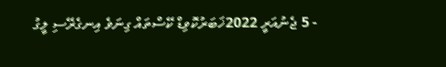- 5 ޖެނުއަރީ 2022ޚަބަރުކޮވިޑް ކޭސްތައް ގިނަވެ އިނގެރޭސި ލީގު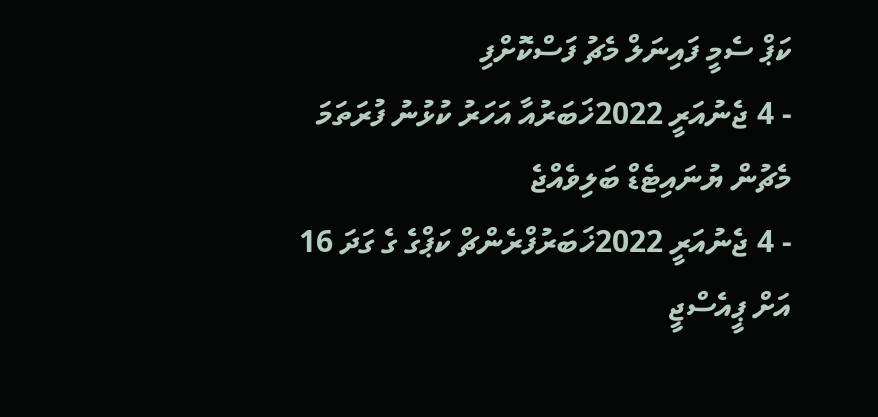ކަޕް ސެމީ ފައިނަލް މެޗު ފަސްކޮށްފި
- 4 ޖެނުއަރީ 2022ޚަބަރުއާ އަހަރު ކުޅުނު ފުރަތަމަ މެޗުން ޔުނައިޓެޑް ބަލިވެއްޖެ
- 4 ޖެނުއަރީ 2022ޚަބަރުފްރެންޗް ކަޕްގެ ގެ ގަދަ 16 އަށް ޕީއެސްޖީ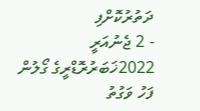ދަތުރުކޮށްފި
- 2 ޖެނުއަރީ 2022ޚަބަރުރޮޑްރީގެ ގޯލުން ފަހު ވަގުތު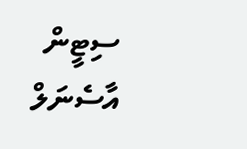ސިޓީން އާސެނަލް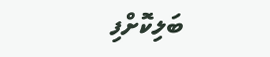ބަލިކޮށްފި